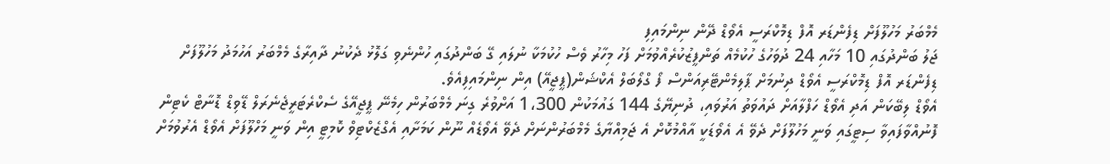މެމްބަރު މަހުލޫފަށް ޑިފެންޑަރ އޮފް ޑިމޮކްރަސީ އެވޯޑް ދޭން ނިންމައިފި
ޖަލު ބަންދުގައި 10 މަހާއި 24 ދުވަހުގެ ހުކުމެއް ތަންފީޒުކުރެއްވުމަށް ފަހު މިހާރު ވެސް ހުކުމަކާ ނުލައި ގޭ ބަންދުގައި ހުންނެވި ގަލޮޅު ދެކުނު ދާއިރާގެ މެމްބަރު އަހުމަދު މަހުލޫފަށް ޑިފެންޑަރ އޮފް ޑިމޮކްރަސީ އެވޯޑް ދިނުމަށް ޕާލިމެންޓޭރިއަންސް ފޯ ގްލޯބަލް އެކްޝަން(ޕީޖީއޭ) އިން ނިންމައިފިއެވެ.
އެވޯޑް ލިބޭކަން އަދި އެވޯޑް ހަފްލާއަށް ދައުވަތު އަރުވައި، ދުނިޔޭގެ 144 ގައުމަކުން 1،300 އަށްވުރެ ގިނަ މެމްބަރުން ހިމެނޭ ޕީޖީއޭގެ ސެކްރެޓަރީޖެނެރަލް ޑޭވިޑް ޑޮނާޓް ކެޓިން ފޮނުއްވާފައިވާ ސިޓީގައި ވަނީ މަހުލޫފަށް ދެވޭ އެ އެވޯޑަކީ އާއްމުކޮށް އެ ޖަމިއްޔާގެ މެމްބަރުންނަށް ދެވޭ އެވޯޑެއް ނޫން ކަމަށާއި އެގްޒެކްޓިވް ކޮމިޓީ އިން ވަނީ މަހްލޫފަށް އެވޯޑް އެރުވުމަށް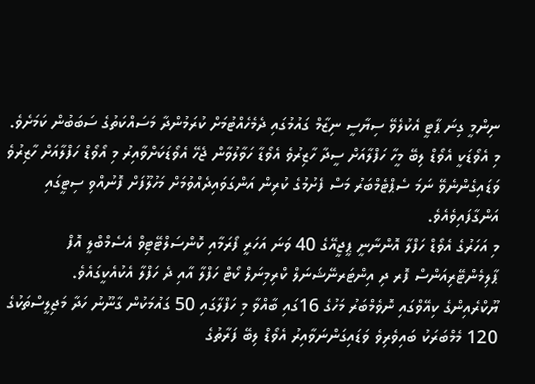ނިންމީ ގިނަ ޕާޓީ އެކުލެވޭ ސިޔާސީ ނިޒާމް ގައުމުގައި ދެމެހެއްޓުމަށް ކުރަމުންދާ މަސައްކަތުގެ ސަބަބުން ކަމަށެވެ.
މި އެވޯޑަކީ އެވޯޑް ލިބޭ މީހާ ހަފްލާއަށް ސީދާ ހާޒިރުވެ އެވޯޑާ ހަވާލުވާން ޖެހޭ އެވޯޑަކަށްވާއިރު މި އޯވޯޑް ހަފްލާއަށް ހާޒިރުވެ ވަޑައިގެންނެވޭ ނަމަ ސެޕްޓެމްބަރު މަސް ފެށުމުގެ ކުރިން އަންގަވައިދެއްވުމަށް މަހުލޫފަށް ފޮނުއްވި ސިޓީގައި އަންގާފައިވެއެވެ.
މި އަހަރުގެ އެވޯޑް ހަފްލާ އޮންނާނީ ޕީޖީއޭގެ 40 ވަނަ އަހަރީ ފޯރަމާއި ކޮންސަލްޓޭޓިވް އެސެމްބްލީ އޮފް ޕާލިމެންޓޭރިއަންސް ފޮރ ދި އިންޓަރނޭޝަނަލް ކްރިމިނަލް ކޯޓް ހަފްލާ އާއި ދެ ހަފްލާ އެކުއެކީގައެވެ.
ޔޫކްރެއިންގެ ކިއޭވްގައި ނޮވެމްބަރު މަހުގެ 16ގައި ބާއްވާ މި ހަފްލާގައި 50 ގައުމަކުން ގާނޫނު ހަދާ މަޖިލީސްތަކުގެ 120 މެމްބަރަކު ބައިވެރިވެ ވަޑައިގަންނަވާއިރު އެވޯޑް ލިބޭ ފަރާތުގެ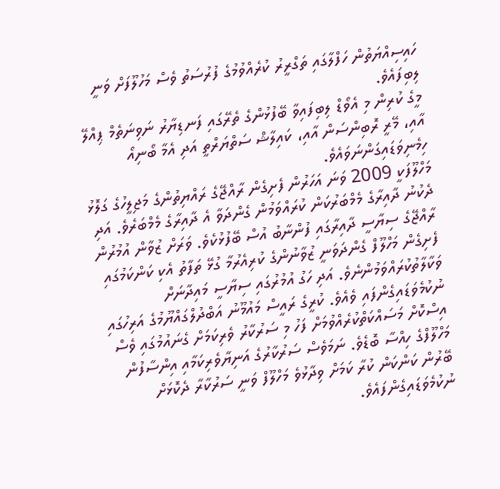ހައިސިއްޔަތުން ހަފްލާގައި ތަގްރީރު ކުރެއްވުމުގެ ފުރުސަތު ވެސް މަހުލޫފަށް ވަނީ ލިބިފައެވެ.
މީގެ ކުރިން މި އެވޯޑް ލިބިފައިވާ ބޭފުޅުންގެ ތެރޭގައި ފަނޑިޔާރު ނަވިނަތެމް ޕިއްލޭ އާއި، މޭރީ ރޮބިންސަން އާއި، ކައިލާޝް ސަތްޔަރްތީ އަދި އެމާ ބޯނިއޯ ހިމެނިވަޑައިގަންނަވައެވެ.
މަހްލޫފަކީ 2009 ވަނަ އަހަރުން ފެށިގެން ރާއްޖޭގެ ރައްޔިތުންގެ މަޖިލީހުގެ ގަލޮޅު ދެކުނު ދާއިރާގެ މެމްބަރުކަން ކުރައްވަމުން ގެންދަވާ އެ ދާއިރާގެ މެމްބަރެވެ. އަދި ރާއްޖޭގެ ސިޔާސީ ދާއިރާގައި ފުންނާބު އުސް ބޭފުޅުކެވެ. ވަރަށް ޒުވާން އުމުރުން ފެށިގެން މަހްލޫފް ގެންދަވަނީ ޒުވާނުންގެ ކުރިއެރުމާ ގުޅޭ ތަފާތު އެކި ކަންކަމުގައި ވަކާލާތުކުރައްވަމުންނެވެ. އަދި ހަގު އުމުރުގައި ސިޔާސީ މައިދާނަށް ނުކުމެވަޑައިގެންފައި ވެއެވެ. ކުރީގެ ރައީސް މައުމޫނު އަބްދުލްގައްޔޫމުގެ އަރިހުގައި އިސްކޮށް މަސައްކަތްކުރެއްވުމަށް ފަހު މި ސަރުކާރު ވެރިކަމަށް ގެނައުމުގައި ވެސް މަހްލޫފްގެ ހިއްސާ ބޮޑެވެ. ނަމަވެސް ސަރުކާރުގެ އަނިޔާވެރިކަމާއި އިންސާފުން ބޭރުން ކަންކަން ކުރާ ކަމަށް ވިދާޅުވެ މަހްލޫފް ވަނީ ސަރުކާރާ ދެކޮޅަށް ނުކުމެވަޑައިގެންފައެވެ.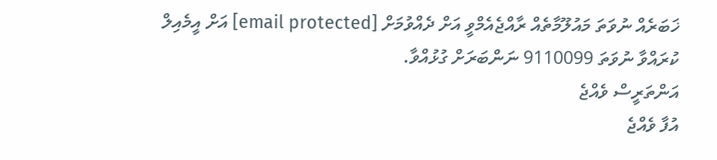ޚަބަރެއް ނުވަތަ މައުލޫމާތެއް ރާއްޖެއެމްވީ އަށް ދެއްވުމަށް [email protected] އަށް އީމެއިލް ކުރައްވާ ނުވަތަ 9110099 ނަންބަރަށް ގުޅުއްވާ.
އަންތަރީސް ވެއްޖެ
އުފާ ވެއްޖެ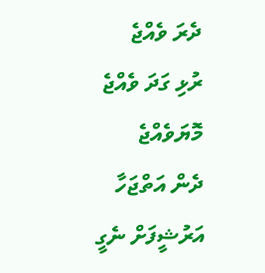ދެރަ ވެއްޖެ
ރުޅި ގަދަ ވެއްޖެ
މޮޔަވެއްޖެ
ދެން އަތްޖަހާ
އަރުޝީފަށް ނެގީ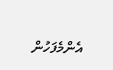އެންމެފަހުން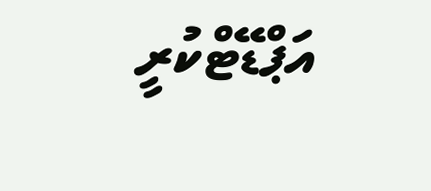އަޕްޑޭޓްކުރީ